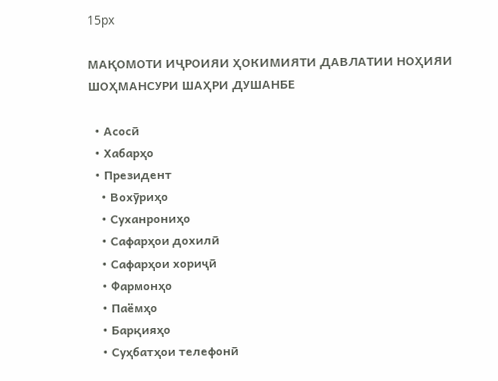15px

МАҚОМОТИ ИҶРОИЯИ ҲОКИМИЯТИ ДАВЛАТИИ НОҲИЯИ ШОҲМАНСУРИ ШАҲРИ ДУШАНБЕ

  • Асосӣ
  • Хабарҳо
  • Президент
    • Вохӯриҳо
    • Суханрониҳо
    • Сафарҳои дохилӣ
    • Сафарҳои хориҷӣ
    • Фармонҳо
    • Паёмҳо
    • Барқияҳо
    • Суҳбатҳои телефонӣ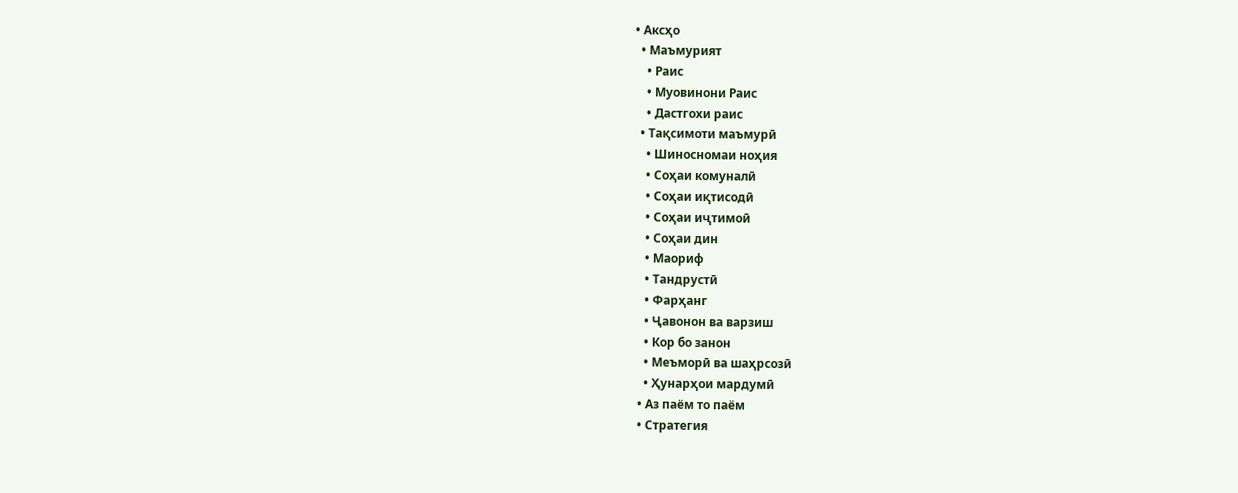• Аксҳо
  • Маъмурият
    • Раис
    • Муовинони Раис
    • Дастгохи раис
  • Тақсимоти маъмурӣ
    • Шиносномаи ноҳия
    • Соҳаи комуналӣ
    • Соҳаи иқтисодӣ
    • Соҳаи иҷтимоӣ
    • Соҳаи дин
    • Маориф
    • Тандрустӣ
    • Фарҳанг
    • Ҷавонон ва варзиш
    • Кор бо занон
    • Меъморӣ ва шаҳрсозӣ
    • Ҳунарҳои мардумӣ
  • Аз паём то паём
  • Стратегия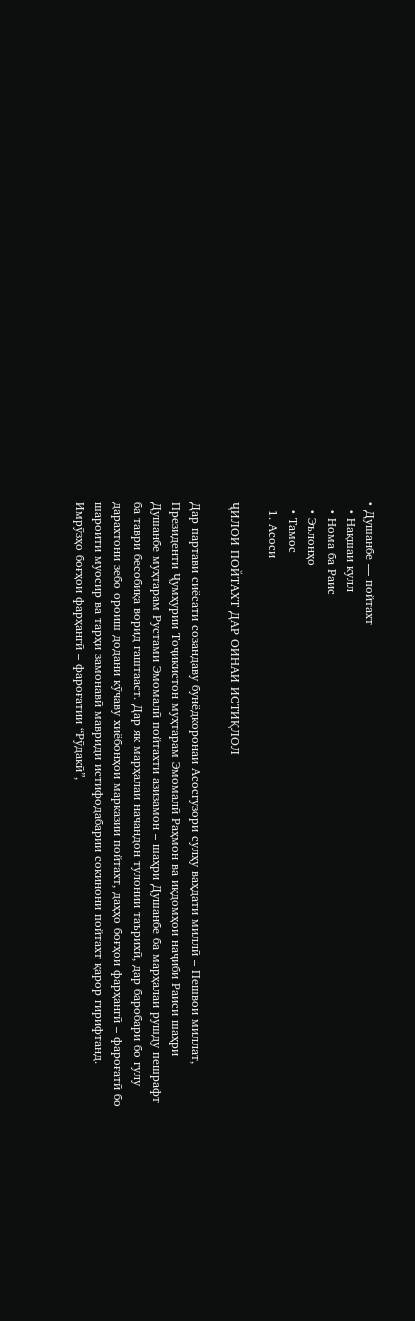• Душанбе — пойтахт
  • Нақшаи кулл
  • Нома ба Раис
  • Эълонҳо
  • Тамос
  1. Асоси

ҶИЛОИ ПОЙТАХТ ДАР ОИНАИ ИСТИҚЛОЛ

Дар партави сиёсати созандаву бунёдкоронаи Асосгузори сулҳу ваҳдати миллӣ – Пешвои миллат, Президенти Ҷумҳурии Тоҷикистон муҳтарам Эмомалӣ Раҳмон ва иқдомҳои наҷиби Раиси шаҳри Душанбе муҳтарам Рустами Эмомалӣ пойтахти азизамон – шаҳри Душанбе ба марҳалаи рушду пешрафт ба таври бесобиқа ворид гаштааст. Дар як марҳалаи начандон тулонии таърихӣ, дар баробари бо гулу дарахтони зебо ороиш додани кӯчаву хиёбонҳои марказии пойтахт, даҳҳо боғҳои фарҳангӣ – фароғатӣ бо шароити муосир ва тарҳи замонавӣ мавриди истифодабарии сокинони пойтахт қарор гирифтанд. Имрӯзҳо боғҳои фарҳангӣ – фароғатии “Рӯдакӣ”,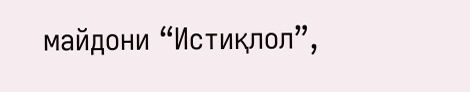майдони “Истиқлол”,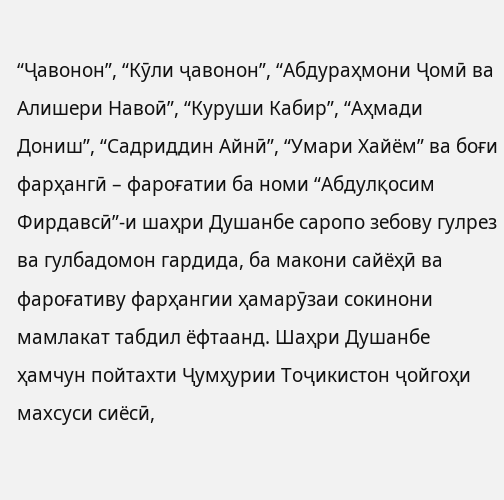“Ҷавонон”, “Кӯли ҷавонон”, “Абдураҳмони Ҷомӣ ва Алишери Навоӣ”, “Куруши Кабир”, “Аҳмади Дониш”, “Садриддин Айнӣ”, “Умари Хайём” ва боғи фарҳангӣ – фароғатии ба номи “Абдулқосим Фирдавсӣ”-и шаҳри Душанбе саропо зебову гулрез ва гулбадомон гардида, ба макони сайёҳӣ ва фароғативу фарҳангии ҳамарӯзаи сокинони мамлакат табдил ёфтаанд. Шаҳри Душанбе ҳамчун пойтахти Ҷумҳурии Тоҷикистон ҷойгоҳи махсуси сиёсӣ,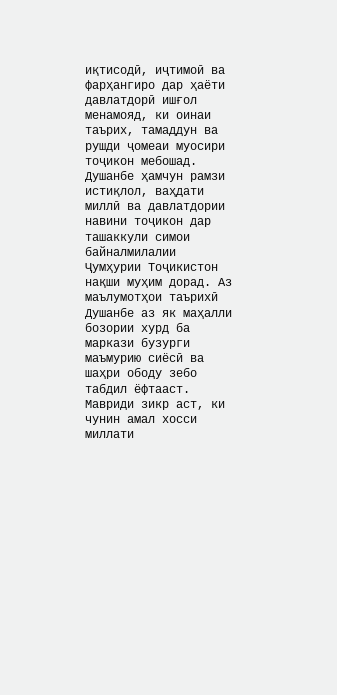иқтисодӣ, иҷтимоӣ ва фарҳангиро дар ҳаёти давлатдорӣ ишғол менамояд, ки оинаи таърих, тамаддун ва рушди ҷомеаи муосири тоҷикон мебошад. Душанбе ҳамчун рамзи истиқлол, ваҳдати миллӣ ва давлатдории навини тоҷикон дар ташаккули симои байналмилалии Ҷумҳурии Тоҷикистон нақши муҳим дорад. Аз маълумотҳои таърихӣ Душанбе аз як маҳалли бозории хурд ба маркази бузурги маъмурию сиёсӣ ва шаҳри ободу зебо табдил ёфтааст. Мавриди зикр аст, ки чунин амал хосси миллати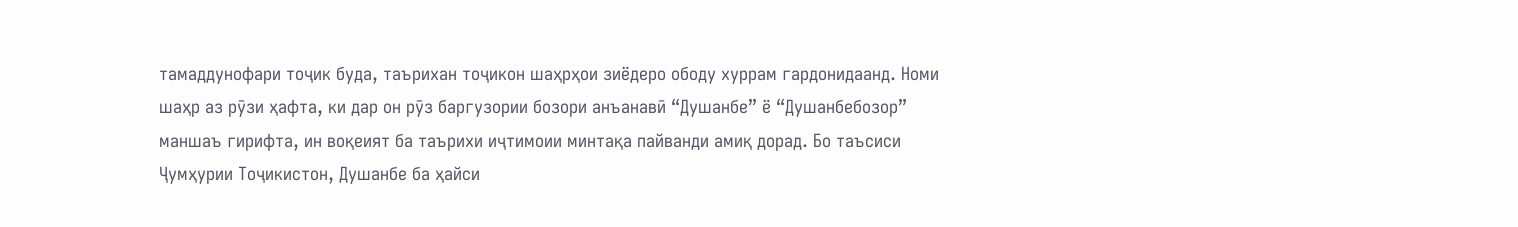тамаддунофари тоҷик буда, таърихан тоҷикон шаҳрҳои зиёдеро ободу хуррам гардонидаанд. Номи шаҳр аз рӯзи ҳафта, ки дар он рӯз баргузории бозори анъанавӣ “Душанбе” ё “Душанбебозор” маншаъ гирифта, ин воқеият ба таърихи иҷтимоии минтақа пайванди амиқ дорад. Бо таъсиси Ҷумҳурии Тоҷикистон, Душанбе ба ҳайси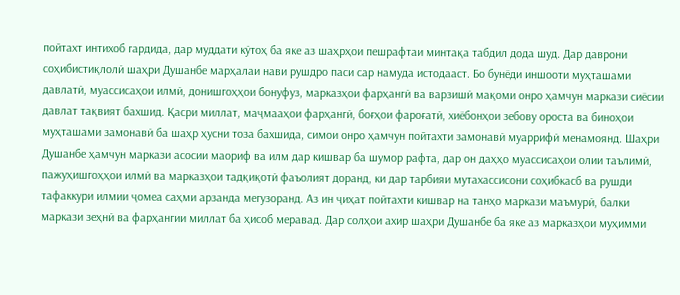пойтахт интихоб гардида, дар муддати кӯтоҳ ба яке аз шаҳрҳои пешрафтаи минтақа табдил дода шуд. Дар даврони соҳибистиқлолӣ шаҳри Душанбе марҳалаи нави рушдро паси сар намуда истодааст. Бо бунёди иншооти муҳташами давлатӣ, муассисаҳои илмӣ, донишгоҳҳои бонуфуз, марказҳои фарҳангӣ ва варзишӣ мақоми онро ҳамчун маркази сиёсии давлат тақвият бахшид. Қасри миллат, маҷмааҳои фарҳангӣ, боғҳои фароғатӣ, хиёбонҳои зебову ороста ва биноҳои муҳташами замонавӣ ба шаҳр ҳусни тоза бахшида, симои онро ҳамчун пойтахти замонавӣ муаррифӣ менамоянд. Шаҳри Душанбе ҳамчун маркази асосии маориф ва илм дар кишвар ба шумор рафта, дар он даҳҳо муассисаҳои олии таълимӣ, пажуҳишгоҳҳои илмӣ ва марказҳои тадқиқотӣ фаъолият доранд, ки дар тарбияи мутахассисони соҳибкасб ва рушди тафаккури илмии ҷомеа саҳми арзанда мегузоранд. Аз ин ҷиҳат пойтахти кишвар на танҳо маркази маъмурӣ, балки маркази зеҳнӣ ва фарҳангии миллат ба ҳисоб меравад. Дар солҳои ахир шаҳри Душанбе ба яке аз марказҳои муҳимми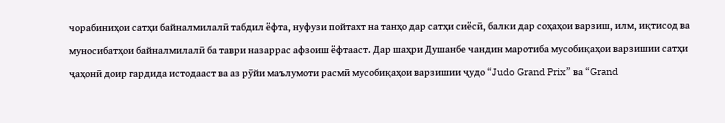чорабиниҳои сатҳи байналмилалӣ табдил ёфта, нуфузи пойтахт на танҳо дар сатҳи сиёсӣ, балки дар соҳаҳои варзиш, илм, иқтисод ва муносибатҳои байналмилалӣ ба таври назаррас афзоиш ёфтааст. Дар шаҳри Душанбе чандин маротиба мусобиқаҳои варзишии сатҳи ҷаҳонӣ доир гардида истодааст ва аз рӯйи маълумоти расмӣ мусобиқаҳои варзишии ҷудо “Judo Grand Prix” ва “Grand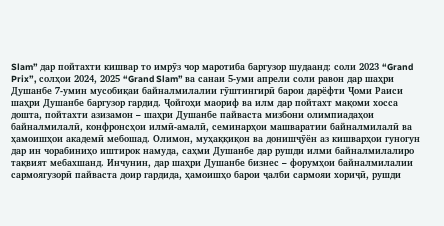Slam” дар пойтахти кишвар то имрӯз чор маротиба баргузор шудаанд: соли 2023 “Grand Prix”, солҳои 2024, 2025 “Grand Slam” ва санаи 5-уми апрели соли равон дар шаҳри Душанбе 7-умин мусобиқаи байналмилалии гӯштингирӣ барои дарёфти Ҷоми Раиси шаҳри Душанбе баргузор гардид. Ҷойгоҳи маориф ва илм дар пойтахт мақоми хосса дошта, пойтахти азизамон – шаҳри Душанбе пайваста мизбони олимпиадаҳои байналмилалӣ, конфронсҳои илмӣ-амалӣ, семинарҳои машваратии байналмилалӣ ва ҳамоишҳои академӣ мебошад. Олимон, муҳаққиқон ва донишҷӯён аз кишварҳои гуногун дар ин чорабиниҳо иштирок намуда, саҳми Душанбе дар рушди илми байналмилалиро тақвият мебахшанд. Инчунин, дар шаҳри Душанбе бизнес – форумҳои байналмилалии сармоягузорӣ пайваста доир гардида, ҳамоишҳо барои ҷалби сармояи хориҷӣ, рушди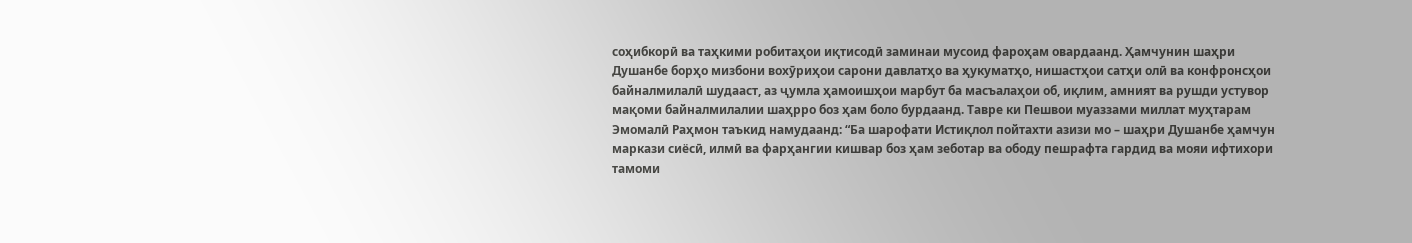соҳибкорӣ ва таҳкими робитаҳои иқтисодӣ заминаи мусоид фароҳам овардаанд. Ҳамчунин шаҳри Душанбе борҳо мизбони вохӯриҳои сарони давлатҳо ва ҳукуматҳо, нишастҳои сатҳи олӣ ва конфронсҳои байналмилалӣ шудааст, аз ҷумла ҳамоишҳои марбут ба масъалаҳои об, иқлим, амният ва рушди устувор мақоми байналмилалии шаҳрро боз ҳам боло бурдаанд. Тавре ки Пешвои муаззами миллат муҳтарам Эмомалӣ Раҳмон таъкид намудаанд: “Ба шарофати Истиқлол пойтахти азизи мо – шаҳри Душанбе ҳамчун маркази сиёсӣ, илмӣ ва фарҳангии кишвар боз ҳам зеботар ва ободу пешрафта гардид ва мояи ифтихори тамоми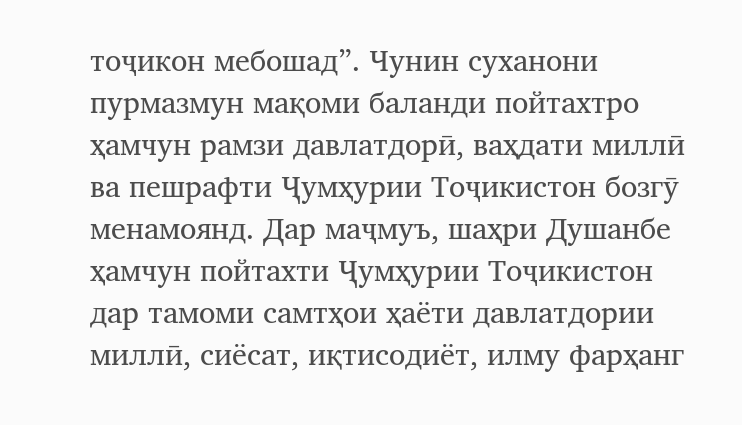тоҷикон мебошад”. Чунин суханони пурмазмун мақоми баланди пойтахтро ҳамчун рамзи давлатдорӣ, ваҳдати миллӣ ва пешрафти Ҷумҳурии Тоҷикистон бозгӯ менамоянд. Дар маҷмуъ, шаҳри Душанбе ҳамчун пойтахти Ҷумҳурии Тоҷикистон дар тамоми самтҳои ҳаёти давлатдории миллӣ, сиёсат, иқтисодиёт, илму фарҳанг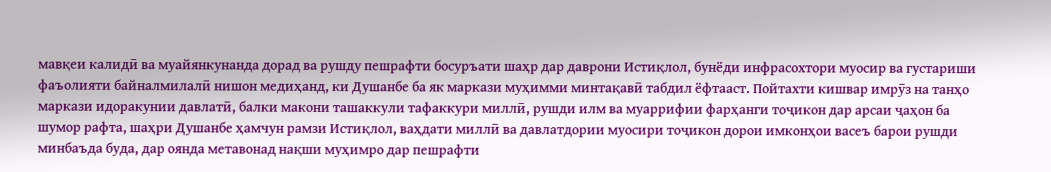мавқеи калидӣ ва муайянкунанда дорад ва рушду пешрафти босуръати шаҳр дар даврони Истиқлол, бунёди инфрасохтори муосир ва густариши фаъолияти байналмилалӣ нишон медиҳанд, ки Душанбе ба як маркази муҳимми минтақавӣ табдил ёфтааст. Пойтахти кишвар имрӯз на танҳо маркази идоракунии давлатӣ, балки макони ташаккули тафаккури миллӣ, рушди илм ва муаррифии фарҳанги тоҷикон дар арсаи ҷаҳон ба шумор рафта, шаҳри Душанбе ҳамчун рамзи Истиқлол, ваҳдати миллӣ ва давлатдории муосири тоҷикон дорои имконҳои васеъ барои рушди минбаъда буда, дар оянда метавонад нақши муҳимро дар пешрафти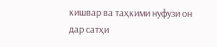кишвар ва таҳкими нуфузи он дар сатҳи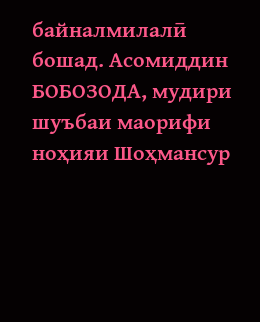байналмилалӣ бошад. Асомиддин БОБОЗОДА, мудири шуъбаи маорифи ноҳияи Шоҳмансур